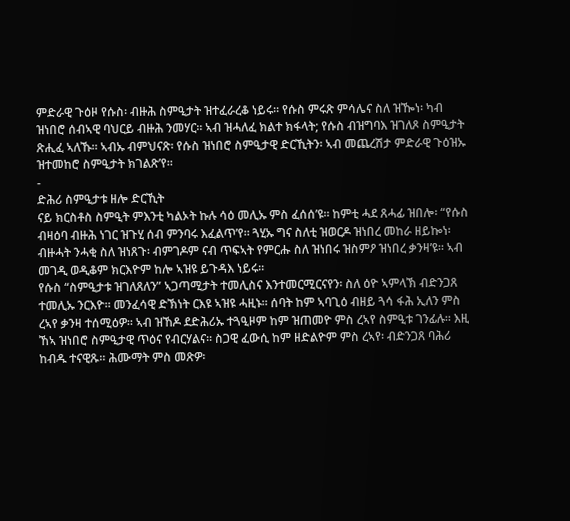ምድራዊ ጉዕዞ የሱስ፡ ብዙሕ ስምዒታት ዝተፈራረቆ ነይሩ። የሱስ ምሩጽ ምሳሌና ስለ ዝዀነ፡ ካብ ዝነበሮ ሰብኣዊ ባህርይ ብዙሕ ንመሃር። ኣብ ዝሓለፈ ክልተ ክፋላት; የሱስ ብዝግባእ ዝገለጾ ስምዒታት ጽሒፈ ኣለኹ። ኣብኡ ብምህናጽ፡ የሱስ ዝነበሮ ስምዒታዊ ድርኺትን፡ ኣብ መጨረሽታ ምድራዊ ጉዕዝኡ ዝተመከሮ ስምዒታት ክገልጽ’የ።
-
ድሕሪ ስምዒታቱ ዘሎ ድርኺት
ናይ ክርስቶስ ስምዒት ምእንቲ ካልኦት ኩሉ ሳዕ መሊኡ ምስ ፈሰሰ’ዩ። ከምቲ ሓደ ጸሓፊ ዝበሎ፡ “የሱስ ብዛዕባ ብዙሕ ነገር ዝጉሂ ሰብ ምንባሩ እፈልጥ’የ። ጓሂኡ ግና ስለቲ ዝወርዶ ዝነበረ መከራ ዘይኰነ፡ ብዙሓት ንሓቂ ስለ ዝነጸጉ፡ ብምገዶም ናብ ጥፍኣት የምርሑ ስለ ዝነበሩ ዝስምዖ ዝነበረ ቃንዛ’ዩ። ኣብ መገዲ ወዲቆም ክርእዮም ከሎ ኣዝዩ ይጉዳእ ነይሩ።
የሱስ “ስምዒታቱ ዝገለጸለን” ኣጋጣሚታት ተመሊስና እንተመርሚርናየን፡ ስለ ዕዮ ኣምላኽ ብድንጋጸ ተመሊኡ ንርእዮ። መንፈሳዊ ድኽነት ርእዩ ኣዝዩ ሓዚኑ። ሰባት ከም ኣባጊዕ ብዘይ ጓሳ ፋሕ ኢለን ምስ ረኣየ ቃንዛ ተሰሚዕዎ። ኣብ ዝኸዶ ደድሕሪኡ ተጓዒዞም ከም ዝጠመዮ ምስ ረኣየ ስምዒቱ ገንፊሉ። እዚ ኸኣ ዝነበሮ ስምዒታዊ ጥዕና የብርሃልና። ስጋዊ ፈውሲ ከም ዘድልዮም ምስ ረኣየ፡ ብድንጋጸ ባሕሪ ከብዱ ተናዊጹ። ሕሙማት ምስ መጽዎ፡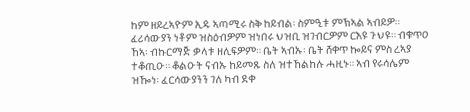ከም ዘይረኣዮም ኢዱ ኣጣሚሩ ስቅ ከይብል፡ ስምዒቱ ምኽኣል ኣብይዎ።
ፈሪሳውያን ነቶም ዝስዕብዎም ዝነበሩ ህዝቢ ዝገብርዎም ርእዩ ጉህዩ። ብቁጥዐ ኸኣ፡ ብኩርማጅ ቃላቱ ዘሊፍዎም። ቤት ኣብኡ፡ ቤት ሸቀጥ ኰይና ምስ ረኣያ ተቆጢዑ። ቆልዑት ናብኡ ከይመጹ ስለ ዝተኸልከሉ ሓዚኑ። ኣብ የሩሳሌም ዝዀነ፡ ፈርሳውያንን ገለ ካብ ደቀ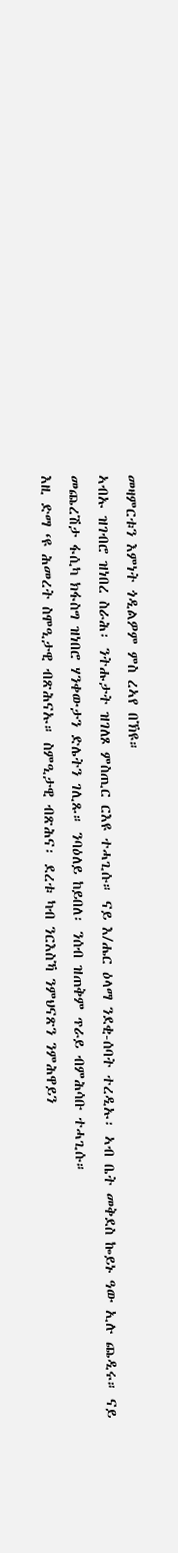መዛምርቱን እምነት ጎዲልዎም ምስ ረኣየ በኽዩ።
ኣብኡ ዝገብሮ ዝነበረ ስራሕ፡ ንትሑታት ዝገለጾ ምስጢር ርእዩ ተሓጊሱ። ናይ እ/ሔር ዕላማ ንደቂ-ሰባት ተረዲኡ፡ ኣብ ቤት መቅደስ ኰይኑ ዓው ኢሉ ጨዲሩ። ናይ መጨረሽታ ፋሲካ ክፋስግ ዝነበሮ ሃንቀውታን ድሌትን ገሊጹ። ንባዕለይ ከይበለ፡ ንሰብ ዝጠቅም ጥራይ ብምሕሳቡ ተሓጊሱ።
እዚ ድማ ‘ዩ ሕመረት ስሞዒታዊ ብጽሕናኡ። ስምዒታዊ ብጽሕና፡ ደረቱ ካብ ንርእስኻ ንምህናጽን ንምሕዋይን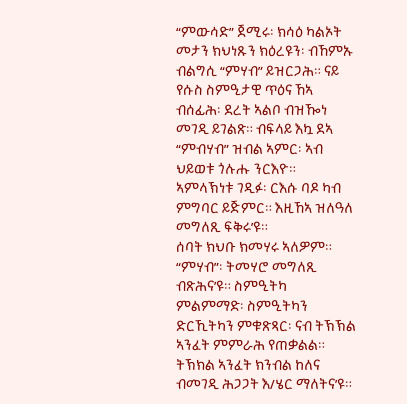“ምውሳድ” ጀሚሩ፡ ክሳዕ ካልኦት መታን ክህነጹን ክዕረዩን፡ ብኸምኡ ብልግሲ “ምሃብ” ይዝርጋሕ። ናይ የሱስ ስምዒታዊ ጥዕና ኸኣ ብሰፊሕ፡ ደረት ኣልቦ ብዝዀነ መገዲ ይገልጽ። ብፍላይ እኳ ደኣ “ምብሃብ” ዝብል ኣምር፡ ኣብ ህይወቱ ጎሉሑ ንርእዮ። ኣምላኽነቱ ገዲፉ፡ ርእሱ ባዶ ካብ ምግባር ይጅምር። እዚኸኣ ዝለዓለ መግለጺ ፍቅሩ’ዩ።
ሰባት ክህቡ ክመሃሩ ኣለዎም። “ምሃብ”፡ ትመሃሮ መግለጺ ብጽሕና’ዩ። ስምዒትካ ምልምማድ፡ ስምዒትካን ድርኺትካን ምቁጽጻር፡ ናብ ትኽኽል ኣንፈት ምምራሕ የጠቃልል። ትኽክል ኣንፈት ክንብል ከለና ብመገዲ ሕጋጋት እ/ሄር ማለትና’ዩ።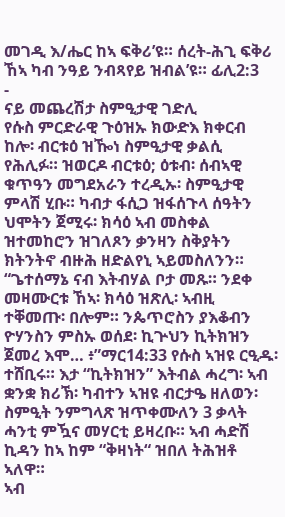መገዲ እ/ሔር ከኣ ፍቅሪ’ዩ። ሰረት-ሕጊ ፍቅሪ ኸኣ ካብ ንዓይ ንብጻየይ ዝብል’ዩ። ፊሊ2:3
-
ናይ መጨረሽታ ስምዒታዊ ገድሊ
የሱስ ምርድራዊ ጉዕዝኡ ክውድእ ክቀርብ ከሎ፡ ብርቱዕ ዝዀነ ስምዒታዊ ቃልሲ የሕሊፉ። ዝወርዶ ብርቱዕ; ዕቱብ፡ ሰብኣዊ ቁጥዓን መግደአራን ተረዲኡ፡ ስምዒታዊ ምላሽ ሂቡ። ካብታ ፋሲጋ ዝፋሰጉላ ሰዓትን ህሞትን ጀሚሩ፡ ክሳዕ ኣብ መስቀል ዝተመከሮን ዝገለጾን ቃንዛን ስቅያትን ክትንትኖ ብዙሕ ዘድልየኒ ኣይመስለንን።
“ጌተሰማኔ ናብ እትብሃል ቦታ መጹ። ንደቀ መዛሙርቱ ኸኣ፡ ክሳዕ ዝጽሊ፡ ኣብዚ ተቐመጡ፡ በሎም። ንጴጥሮስን ያእቆብን ዮሃንስን ምስኡ ወሰደ፡ ኪጕህን ኪትክዝን ጀመረ እሞ… ፥”ማር14:33 የሱስ ኣዝዩ ርዒዱ፡ ተሸቢሩ። እታ “ኪትክዝን” እትብል ሓረግ፡ ኣብ ቋንቋ ክሪኽ፡ ካብተን ኣዝዩ ብርታዔ ዘለወን፡ ስምዒት ንምግላጽ ዝጥቀሙለን 3 ቃላት ሓንቲ ምዃና መሃርቲ ይዛረቡ። ኣብ ሓድሽ ኪዳን ከኣ ከም “ቅዛነት“ ዝበለ ትሕዝቶ ኣለዋ።
ኣብ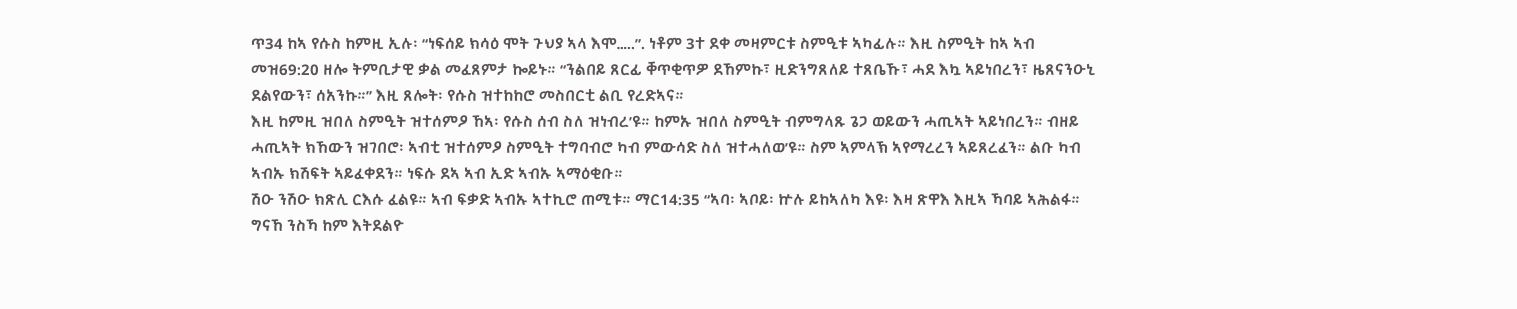ጥ34 ከኣ የሱስ ከምዚ ኢሉ፡ “ነፍሰይ ክሳዕ ሞት ጉህያ ኣላ እሞ…..”. ነቶም 3ተ ደቀ መዛምርቱ ስምዒቱ ኣካፊሉ። እዚ ስምዒት ከኣ ኣብ መዝ69:20 ዘሎ ትምቢታዊ ቃል መፈጸምታ ኰይኑ። “ንልበይ ጸርፊ ቐጥቂጥዎ ደኸምኩ፣ ዚድንግጸለይ ተጸቤኹ፣ ሓደ እኳ ኣይነበረን፣ ዜጸናንዑኒ ደልየውን፣ ሰአንኩ።” እዚ ጸሎት፡ የሱስ ዝተከከሮ መስበርቲ ልቢ የረድኣና።
እዚ ከምዚ ዝበለ ስምዒት ዝተሰምዖ ኸኣ፡ የሱስ ሰብ ስለ ዝነብረ’ዩ። ከምኡ ዝበለ ስምዒት ብምግላጹ ጌጋ ወይውን ሓጢኣት ኣይነበረን። ብዘይ ሓጢኣት ክኸውን ዝገበሮ፡ ኣብቲ ዝተሰምዖ ስምዒት ተግባብሮ ካብ ምውሳድ ስለ ዝተሓለወ’ዩ። ስም ኣምላኽ ኣየማረረን ኣይጸረፈን። ልቡ ካብ ኣብኡ ክሽፍት ኣይፈቀደን። ነፍሱ ደኣ ኣብ ኢድ ኣብኡ ኣማዕቂቡ።
ሽዑ ንሽዑ ክጽሊ ርእሱ ፈልዩ። ኣብ ፍቃድ ኣብኡ ኣተኪሮ ጠሚቱ። ማር14:35 “ኣባ፡ ኣቦይ፡ ኵሉ ይከኣለካ እዩ፡ እዛ ጽዋእ እዚኣ ኻባይ ኣሕልፋ። ግናኸ ንስኻ ከም እትደልዮ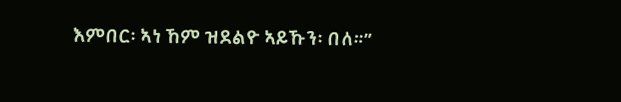እምበር፡ ኣነ ኸም ዝደልዮ ኣይኹን፡ በለ።”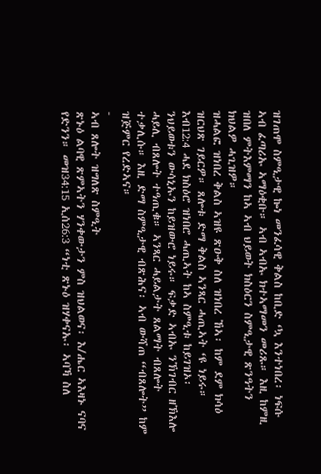ዝገጠሞ ስምዒታዊ ኰነ መንፈሳዊ ቅልስ ከቢድ ‘ኳ እንተነበረ፡ ነፍሱ ኣብ ፈጣሪኡ ኣማዕቂቡ። ኣብ ኣብኡ ክተኣማመን መሪጹ። እዚ ከምዚ ዝበለ ምትእምማን ከኣ ኣብ ህይወት ክስዕርን ስምዒታዊ ጽንዓትን ክህልዎ ሓጊዝዎ።
ዝሓልፎ ዝነበረ ቅልስ ኣዝዩ ጽዑቅ ስለ ዝነበረ ኸኣ፡ ከም ደም ክሳዕ ዝርህጽ ገይርዎ። ጸሎቱ ድማ ቅልስ ኣንጻር ሓጢኣት ‘ዩ ነይሩ። እብ12:4 ሓደ ክስዕሮ ዝነበሮ ሓጢኣት ከኣ ስምዒቱ ከይገዝኦ፡ ንህይወቱን ውሳኒኡን ከይዝውሮ ነይሩ። ፍቃድ ኣብኡ ንኽገብር ዘኽእሎ ሓይሊ ብጸሎት ተዓጢቁ። ኣንጻር ሓይልታት ጸልማት ብጸሎት ተቃሊሱ። እዚ ድማ ስምዒታዊ ብጽሕና፡ ኣብ ውሻጠ “ብጸሎት” ከም ዝጅምር የረድኣና።
-
ኣብ ጸሎት ዝግለጽ ስምዒት
ጽኑዕ ልባዊ ጽምኣትን ሃንቀውታን ምስ ዝህልወና፡ እ/ሔር ኣእዛኑ ናባና የድንን። መዝ34:15 ኢሰ26:3 “ነቲ ጽኑዕ ዝሃቀናኡ፡ ኣባኻ ስለ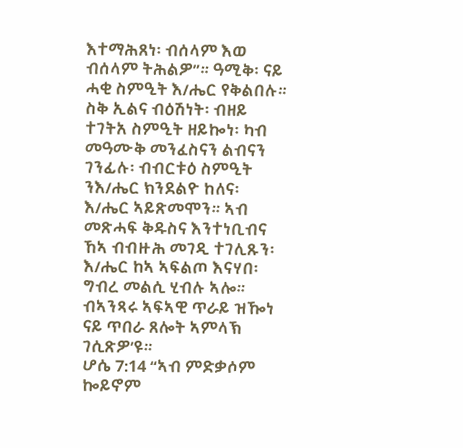እተማሕጸነ፡ ብሰላም እወ ብሰላም ትሕልዎ”። ዓሚቅ፡ ናይ ሓቂ ስምዒት እ/ሔር የቅልበሉ። ስቅ ኢልና ብዕሽነት፡ ብዘይ ተገትአ ስምዒት ዘይኰነ፡ ካብ መዓሙቅ መንፈስናን ልብናን ገንፊሉ፡ ብብርቱዕ ስምዒት ንእ/ሔር ክንደልዮ ከለና፡ እ/ሔር ኣይጽመሞን። ኣብ መጽሓፍ ቅዱስና እንተነቢብና ኸኣ ብብዙሕ መገዲ ተገሊጹን፡ እ/ሔር ከኣ ኣፍልጦ እናሃበ፡ ግብረ መልሲ ሂብሉ ኣሎ። ብኣንጻሩ ኣፍኣዊ ጥራይ ዝዀነ ናይ ጥበራ ጸሎት ኣምላኽ ገሲጽዎ’ዩ።
ሆሴ 7:14 “ኣብ ምድቃሶም ኰይኖም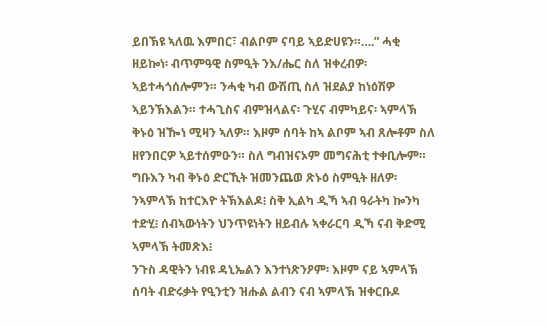ይበኽዩ ኣለዉ እምበር፣ ብልቦም ናባይ ኣይድሀዩን።….” ሓቂ ዘይኰነ፡ ብጥምዓዊ ስምዒት ንእ/ሔር ስለ ዝቀረብዎ፡ ኣይተሓጎሰሎምን። ንሓቂ ካብ ውሽጢ ስለ ዝደልያ ከነዕሽዎ ኣይንኽእልን። ተሓጊስና ብምዝላልና፡ ጉሂና ብምካይና፡ ኣምላኽ ቅኑዕ ዝዀነ ሚዛን ኣለዎ። እዞም ሰባት ከኣ ልቦም ኣብ ጸሎቶም ስለ ዘየንበርዎ ኣይተሰምዑን። ስለ ግብዝናኦም መግናሕቲ ተቀቢሎም።
ግቡእን ካብ ቅኑዕ ድርኺት ዝመንጨወ ጽኑዕ ስምዒት ዘለዎ፡ ንኣምላኽ ከተርእዮ ትኽእልዶ፧ ስቅ ኢልካ ዲኻ ኣብ ዓራትካ ኰንካ ተድሂ፧ ሰብኣውነትን ህንጥዩነትን ዘይብሉ ኣቀራርባ ዲኻ ናብ ቅድሚ ኣምላኽ ትመጽእ፧
ንጉስ ዳዊትን ነብዩ ዳኒኤልን እንተነጽንዖም፡ እዞም ናይ ኣምላኽ ሰባት ብድሩቃት የዒንቲን ዝሑል ልብን ናብ ኣምላኽ ዝቀርቡዶ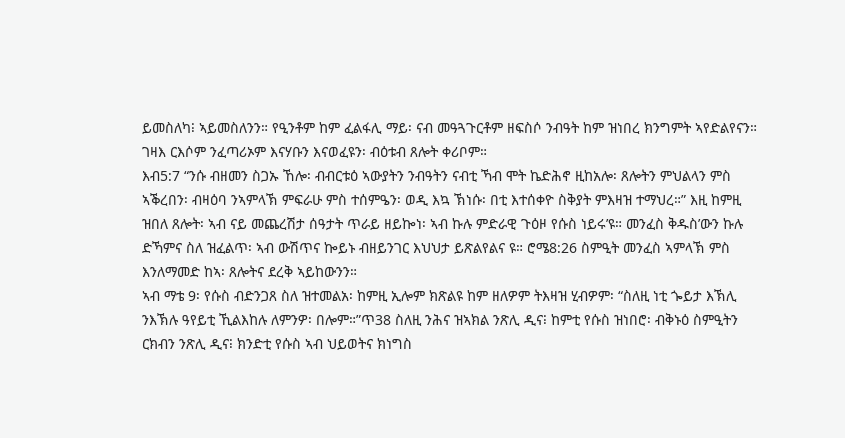ይመስለካ፧ ኣይመስለንን። የዒንቶም ከም ፈልፋሊ ማይ፡ ናብ መዓጓጉርቶም ዘፍስሶ ንብዓት ከም ዝነበረ ክንግምት ኣየድልየናን። ገዛእ ርእሶም ንፈጣሪኦም እናሃቡን እናወፈዩን፡ ብዕቱብ ጸሎት ቀሪቦም።
እብ5:7 “ንሱ ብዘመን ስጋኡ ኸሎ፡ ብብርቱዕ ኣውያትን ንብዓትን ናብቲ ኻብ ሞት ኬድሕኖ ዚከአሎ፡ ጸሎትን ምህልላን ምስ ኣቕረበን፡ ብዛዕባ ንኣምላኽ ምፍራሁ ምስ ተሰምዔን፡ ወዲ እኳ ኽነሱ፡ በቲ እተሰቀዮ ስቅያት ምእዛዝ ተማህረ።” እዚ ከምዚ ዝበለ ጸሎት፡ ኣብ ናይ መጨረሽታ ሰዓታት ጥራይ ዘይኰነ፡ ኣብ ኩሉ ምድራዊ ጉዕዞ የሱስ ነይሩ’ዩ። መንፈስ ቅዱስ’ውን ኩሉ ድኻምና ስለ ዝፈልጥ፡ ኣብ ውሽጥና ኰይኑ ብዘይንገር እህህታ ይጽልየልና ዩ። ሮሜ8:26 ስምዒት መንፈስ ኣምላኽ ምስ እንለማመድ ከኣ፡ ጸሎትና ደረቅ ኣይከውንን።
ኣብ ማቴ 9፡ የሱስ ብድንጋጸ ስለ ዝተመልአ፡ ከምዚ ኢሎም ክጽልዩ ከም ዘለዎም ትእዛዝ ሂብዎም፡ “ስለዚ ነቲ ጐይታ እኽሊ ንእኽሉ ዓየይቲ ኺልእከሉ ለምንዎ፡ በሎም።”ጥ38 ስለዚ ንሕና ዝኣክል ንጽሊ ዲና፧ ከምቲ የሱስ ዝነበሮ፡ ብቅኑዕ ስምዒትን ርክብን ንጽሊ ዲና፧ ክንድቲ የሱስ ኣብ ህይወትና ክነግስ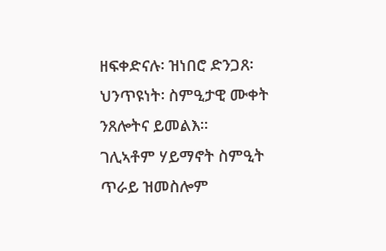ዘፍቀድናሉ፡ ዝነበሮ ድንጋጸ፡ ህንጥዩነት፡ ስምዒታዊ ሙቀት ንጸሎትና ይመልእ።
ገሊኣቶም ሃይማኖት ስምዒት ጥራይ ዝመስሎም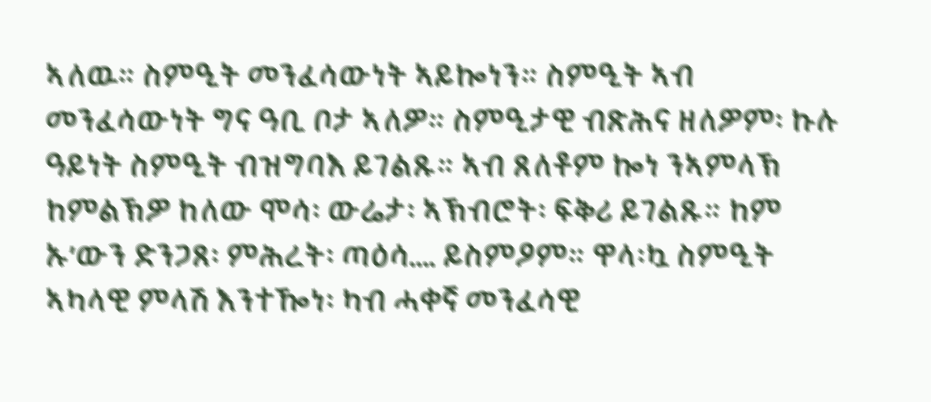ኣለዉ። ስምዒት መንፈሳውነት ኣይኰነን። ስምዒት ኣብ መንፈሳውነት ግና ዓቢ ቦታ ኣለዎ። ስምዒታዊ ብጽሕና ዘለዎም፡ ኩሉ ዓይነት ስምዒት ብዝግባእ ይገልጹ። ኣብ ጸለቶም ኰነ ንኣምላኽ ከምልኽዎ ከለው ሞሳ፡ ውሬታ፡ ኣኽብሮት፡ ፍቅሪ ይገልጹ። ከም ኡ’ውን ድንጋጸ፡ ምሕረት፡ ጣዕሳ…. ይስምዖም። ዋላ፡ኳ ስምዒት ኣካላዊ ምላሽ እንተዀነ፡ ካብ ሓቀኛ መንፈሳዊ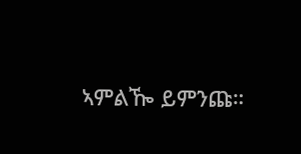ኣምልዀ ይምንጩ።